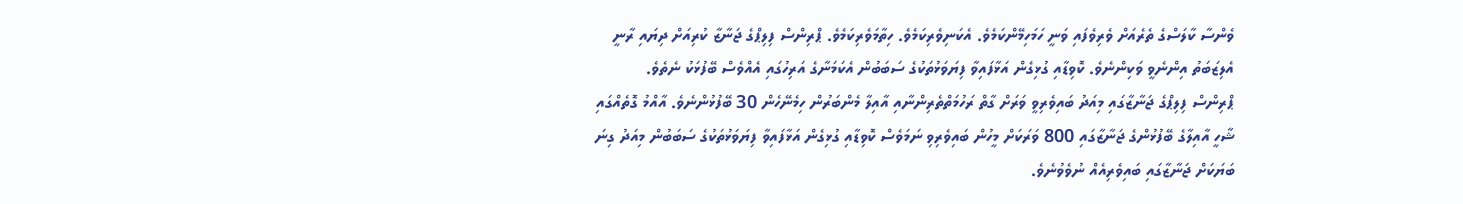ވެންސާ ކާލަސްގެ ތެރެއަށް ވެރިވެފައި ވަނީ ހަމަހިމޭންކަމެވެ. އެކަނިވެރިކަމެވެ. ހިތާމަވެރިކަމެވެ. ޕްރިންސް ފިލިޕްގެ ޖަނާޒާ ކުރިއަށް ދިޔައި ރާނީ އެލިޒަބަތު އިންނެވީ ވަކިންނެވެ. ކޮވިޑާއި ގުޅިގެން އަޅާފައިވާ ފިޔަވަޅުތަކުގެ ސަބަބުން އެކަމަނާގެ އަރިހުގައި އެއްވެސް ބޭފުޅަކު ނެތެވެ.
ޕްރިންސް ފިލިޕްގެ ޖަނާޒާގައި މިއަދު ބައިވެރިވީ ވަރަށް ގާތް ރަހުމަތްތެރިންނާއި އާއިލާ މެންބަރުން ހިމެނޭހެން 30 ބޭފުޅުންނެވެ. އާއްމު ގޮތެއްގައި ޝާހީ އާއިލާގެ ބޭފުޅުންގެ ޖަނާޒާގައި 800 ވަރަކަށް މީހުން ބައިވެރިވި ނަމަވެސް ކޮވިޑާއި ގުޅިގެން އަޅާފައިވާ ފިޔަވަޅުތަކުގެ ސަބަބުން މިއަދު ގިނަ ބަޔަކަށް ޖަނާޒާގައި ބައިވެރިއެއް ނުވެވުނެވެ.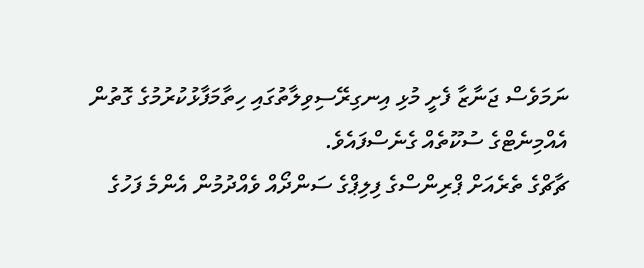ނަމަވެސް ޖަނާޒާ ފެށީ މުޅި އިނގިރޭސިވިލާތުގައި ހިތާމަފާޅުކުރުމުގެ ގޮތުން އެއްމިނެޓްގެ ސުކޫތެއް ގެނެސްފައެވެ.
ޗާޗްގެ ތެރެއަށް ޕްރިންސްގެ ފިލިޕްގެ ސަންދޯއް ވެއްދުމުން އެންމެ ފަހުގެ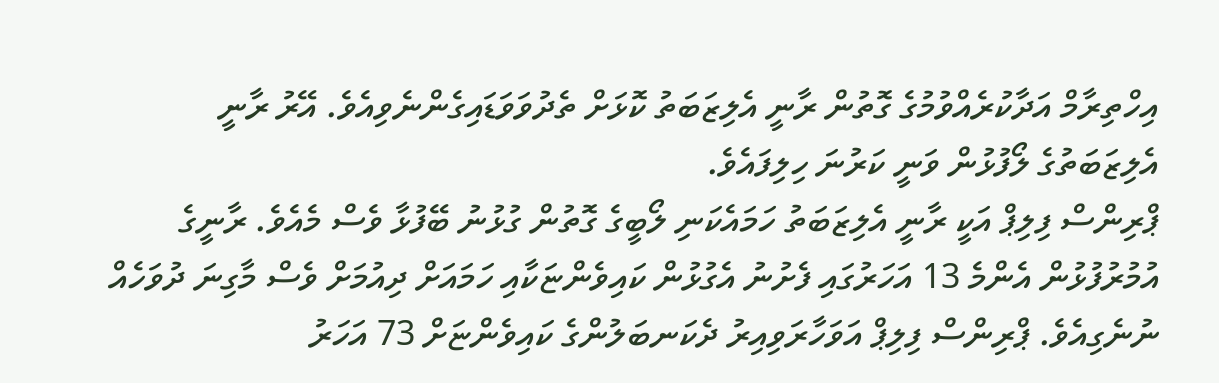އިހްތިރާމް އަދާކުރެއްވުމުގެ ގޮތުން ރާނީ އެލިޒަބަތު ކޮޅަށް ތެދުވަވަޑައިގެންނެވިއެވެ. އޭރު ރާނީ އެލިޒަބަތުގެ ލޯފުޅުން ވަނީ ކަރުނަ ހިލިފައެވެ.
ޕްރިންސް ފިލިޕް އަކީ ރާނީ އެލިޒަބަތު ހަމައެކަނި ލޯބީގެ ގޮތުން ގުޅުނު ބޭފުޅާ ވެސް މެއެވެ. ރާނީގެ އުމުރުފުޅުން އެންމެ 13 އަހަރުގައި ފެށުނު އެގުޅުން ކައިވެންޏަކާއި ހަމައަށް ދިއުމަށް ވެސް މާގިނަ ދުވަހެއް ނުނެގިއެވެ. ޕްރިންސް ފިލިޕް އަވަހާރަވިއިރު ދެކަނބަލުންގެ ކައިވެންޏަށް 73 އަހަރު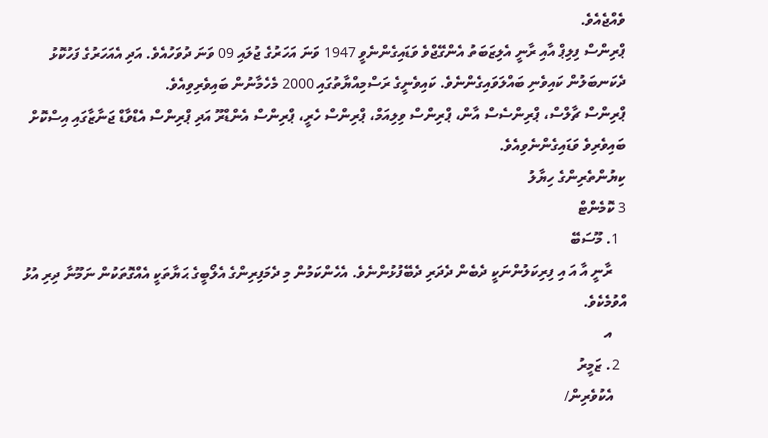ވެއްޖެއެވެ.
ޕްރިންސް ފިލިޕް އާއި ރާނީ އެލިޒަބަތު އެންގޭޖްވެ ވަޑައިގެންނެވީ 1947 ވަނަ އަހަރުގެ ޖުލައި 09 ވަނަ ދުވަހުއެވެ. އަދި އެއަހަރުގެ ފަހުކޮޅު ދެކަނބަލުން ކައިވެނި ބައްލަވައިގެންނެވެ. ކައިވެނީގެ ރަސްމިއްޔާތުގައި 2000 މެހެމާނުން ބައިވެރިވިއެވެ.
ޕްރިންސް ޗާލްސް، ޕްރިންސެސް އާން، ޕްރިންސް ވިލިއަމް، ޕްރިންސް ހެރީ، ޕްރިންސް އެންޑްރޫ އަދި ޕްރިންސް އެޑްވާޑް ޖަނާޒާގައި އިސްކޮށް ބައިވެރިވެ ވަޑައިގެންނެވިއެވެ.
ކިޔުންތެރިންގެ ހިޔާލު
3 ކޮމެންޓް
  1. މޫސަބޭ
    ރާނީ އާ އަ އި ފިރިކަލުންނަކީ ދެބެން ދެދަރި ދެބޭފުޅުންނެވެ. އެހެންކަމުން މި ދެމަފިރިންގެ އެލޯބީގެ ޙަޔާތަކީ އެއްގޮތަކުން ނަމޫނާ ދިރި އުޅު އްވުމެކެވެ.
    އ
  2. ޒަމީރު
    އެކުވެރިން/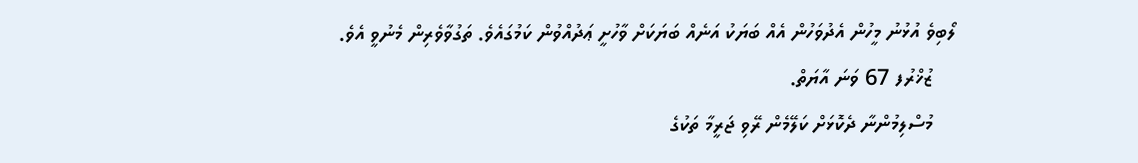ލޯބިވެ އުޅުނު މީހުން އެދުވަހުން އެއް ބަޔަކު އަނެއް ބަޔަކަށް ވާހުށީ ޢަދުއްވުން ކަމުގައެވެ. ތަގުވާވެރިން މެނުވީ އެވެ.
    ޒުޚްރުފ 67 ވަނަ އާޔަތް.
    މުސްލިމުންނާ ދެކޮޅަށް ކަލޭމެން ރޭވި ޖަރީމާ ތަކުގެ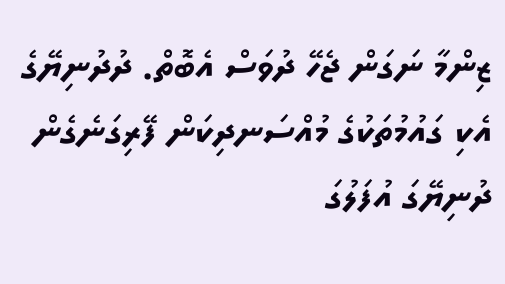ޒިންމާ ނަގަން ޖެހޭ ދުވަސް އެބޮތް. ދުދުނިޔޭގެ އެކި ގައުމުތަކުގެ މުއްސަނދިކަން ފޭރިގަނެގެން ދުނިޔޭގަ އުފަލުގަ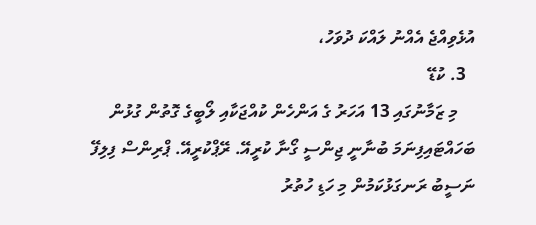އުޅެވިއްޖެ އެއްނު ލައްކަ ދުވަހު،
  3. ކުޑޭ
    މި ޒަމާނުގައި 13 އަހަރު ގެ އަންހެން ކުއްޖަކާއި ލޯބީގެ ގޮތުން ގުޅުން ބަހައްޓައިފިނަމަ ބުނާނީ ޖިންސީ ގޯނާ ކުރީއޭ. ރޭޕްކުރީއޭ. ޕްރިންސް ފިލިފޭ ނަސީބު ރަނގަޅުކަމުން މި ހަޑި ހުތުރު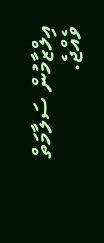އިލްޒާމުން ސަލާމަތް ވެއްޖެ.